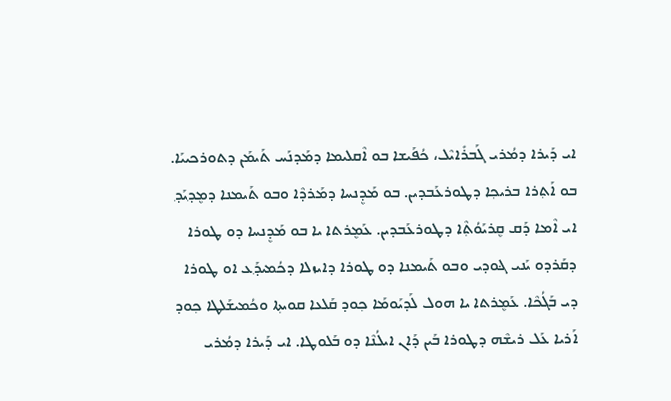ܐܝ ܕܰܝܪܐ ܕܡܳܪܝ ܓܰܒܪܺܐܝܶܠ، ܟܳܦܰܝܫܐ ܒܘ ܐܶܩܠܝܡܐ ܕܡܰܕܢܰܚ ܬܰܝܡܰܢ ܕܬܘܪܟܝܝܰܐ. ܒܘ ܐܰܬ݂ܪܐ ܒܪܝܟ݂ܐ ܕܛܘܪܥܰܒܕܝܢ. ܒܘ ܡܰܕܷܢܚܐ ܕܡܰܪܕܶܐ ܘܒܘ ܬܰܝܡܢܐ ܕܡܷܕ݂ܝܰܕ݂ ܐܝ ܐܶܡܐ ܕܰܩ ܩܷܪܝܰܘܳܬ݂ܶܐ ܕܛܘܪܥܰܒܕܝܢ. ܥܰܡܷܪܬܐ ܝܐ ܒܘ ܡܰܕܷܢܚܐ ܕܘ ܛܘܪܐ ܕܩܰܪܕܘ ܝܰܢܝ ܔܘܕܝ ܘܒܘ ܬܰܝܡܢܐ ܕܘ ܛܘܪܐ ܕܐܝܙܠܐ ܕܟܳܡܝܕ݂ܰܥ ܐܘ ܛܘܪܐ ܕܝ ܒܰܓܳܟܶܐ. ܥܰܡܷܪܬܐ ܝܐ ܗܘܠ ܠܰܕܝܰܘܡܰܐ ܟ݂ܘܕ ܩܰܠܥܐ ܩܘܝܬ݂ܐ ܘܟܳܡܝܫܰܠܛܐ ܟ݂ܘܕ ܐܰܪܝܐ ܥܰܠ ܪܝܫܶܗ ܕܛܘܪܐ ܒܰܝܢ ܕܰܐܢ ܐܝܠܳܢܶܐ ܕܘ ܒܰܠܘܛܐ. ܐܝ ܕܰܝܪܐ ܕܡܳܪܝ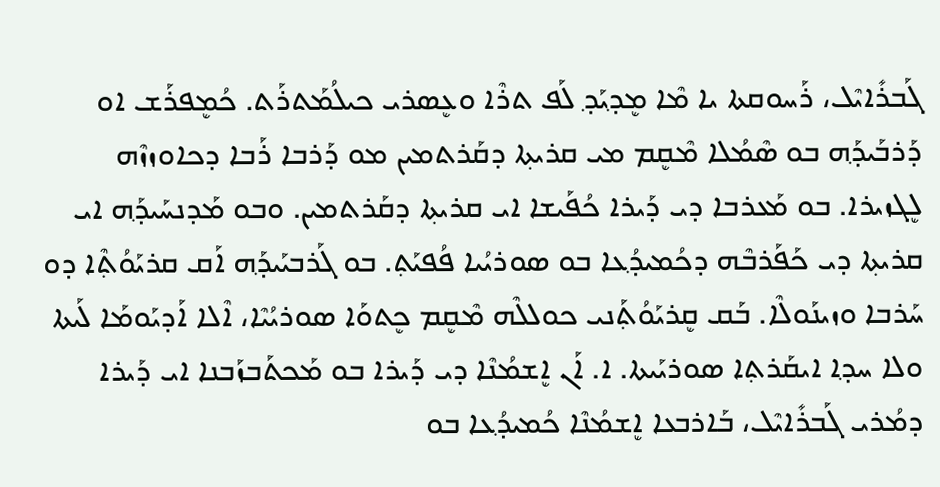ܓܰܒܪܺܐܝܶܠ، ܪܰܚܘܩܬܐ ܝܐ ܡܶܐ ܡܷܕ݂ܝܰܕ݂ ܠܰܦ ܬܪܶܐ ܘܥܷܣܪܝ ܟܝܠܳܡܰܬܪܰܬ. ܟܳܡܷܦܪܰܫ ܐܘ ܕܰܪܒܰܝܕ݂ܰܗ ܒܘ ܣܶܡܳܠܐ ܡܶܩܷܡ ܡܝ ܩܪܝܬ݂ܐ ܕܩܰܪܬܡܝܢ ܡܘ ܕܰܪܒܐ ܪܰܒܐ ܕܟܐܘܙܙܶܗ ܠܷܓܙܝܪܐ. ܒܘ ܡܰܥܪܒܐ ܕܝ ܕܰܝܪܐ ܟܳܦܰܝܫܐ ܐܝ ܩܪܝܬ݂ܐ ܕܩܰܪܬܡܝܢ. ܘܒܘ ܡܰܕܢܚܰܝܕ݂ܰܗ ܐܝ ܩܪܝܬ݂ܐ ܕܝ ܟܰܦܰܪܒܶܗ ܕܟܳܡܝܕ݂ܳܥܐ ܒܘ ܣܘܪܝܳܝܐ ܦܳܦܝܰܬ݂. ܒܘ ܓܰܪܒܝܰܝܕ݂ܰܗ ܐܰܩ ܩܪܝܰܘܳܬ݂ܶܐ ܕܘ ܚܰܪܒܐ ܘܙܝܢܰܘܠܶܐ. ܒܰܩ ܩܷܪܝܰܘܳܬ݂ܰܢܝ ܟܘܠܠܶܗ ܡܶܩܷܡ ܟܷܬܘܰܐ ܣܘܪܝܳܝܶܐ، ܐܶܠܐ ܐܰܕܝܰܘܡܰܐ ܠܰܝܬܐ ܘܠܐ ܚܕ݂ܐ ܐܝܩܰܪܬ݂ܐ ܣܘܪܝܰܝܬܐ. ܐ. ܐܰܢ ܐܷܫܡܳܢܶܐ ܕܝ ܕܰܝܪܐ ܒܘ ܡܰܟܬܰܒܙܰܒܢܐ ܐܝ ܕܰܝܪܐ ܕܡܳܪܝ ܓܰܒܪܺܐܝܶܠ، ܒܰܐܪܒܥܐ ܐܷܫܡܳܢܶܐ ܟܳܡܝܕ݂ܳܥܐ ܒܘ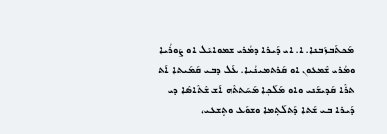ܡܰܟܬܰܒܙܰܒܢܐ. ܐ. ܐܝ ܕܰܝܪܐ ܕܡܳܪܝ ܫܡܘܐܝܶܠ ܐܘ ܨܰܘܪܳܝܐ ܘܡܳܪܝ ܫܶܡܥܘܢ ܐܘ ܩܰܪܬܡܝܢܳܝܐ. ܥܰܠ ܕܒܝ ܩܰܡܰܝܬܐ ܐܰܬ ܬܪܶܐ ܩܰܕܝܫܰܢܝ ܘܐܘ ܡܰܠܰܟ݂ܐ ܡܰܚܰܬܬܶܗ ܐܰܫ ܫܶܬܶܐܣܶܐ ܕܝ ܕܰܝܪܐ ܒܝ ܫܰܬܐ ܕܰܬܠܰܬ݂ܡܐ ܘܫܘܰܥ ܘܬܷܫܥܝ،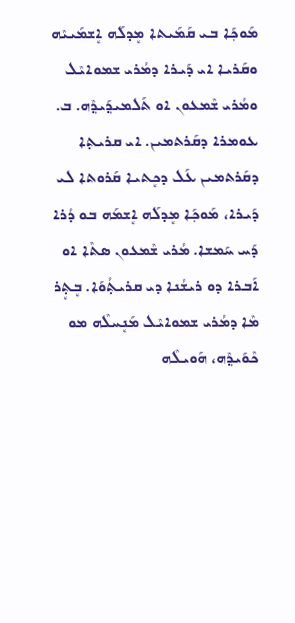ܡܰܘܟ݂ܰܐ ܒܝ ܩܰܡܰܝܬܐ ܡܷܕܠܰܗ ܐܷܫܡܰܝܝܶܗ ܘܩܰܪܝܐ ܐܝ ܕܰܝܪܐ ܕܡܳܪܝ ܫܡܘܐܝܶܠ ܘܡܳܪܝ ܫܶܡܥܘܢ ܐܘ ܬܰܠܡܝܕ݂ܰܝܕ݂ܶܗ. ܒ. ܥܘܡܪܐ ܕܩܰܪܬܡܝܢ. ܐܝ ܩܪܝܬ݂ܐ ܕܩܰܪܬܡܝܢ ܥܰܠ ܕܟܷܬܝܐ ܩܰܪܘܬܐ ܠܝ ܕܰܝܪܐ، ܡܰܘܟ݂ܰܐ ܡܷܕܠܰܗ ܐܷܫܡܰܗ ܒܘ ܕܳܪܐ ܕܰܚ ܚܰܡܫܐ. ܡܳܪܝ ܫܶܡܥܘܢ ܣܬܶܐ ܐܘ ܐܰܒܪܐ ܕܘ ܪܝܫܳܢܐ ܕܝ ܩܪܝܬ݂ܳܘܰܐ. ܒܷܬ݂ܷܪ ܡܶܐ ܕܡܳܪܝ ܫܡܘܐܝܶܠ ܡܰܢܷܚܠܶܗ ܡܘ ܟܶܘܰܝܕ݂ܶܗ، ܗܰܘܝܠܶܗ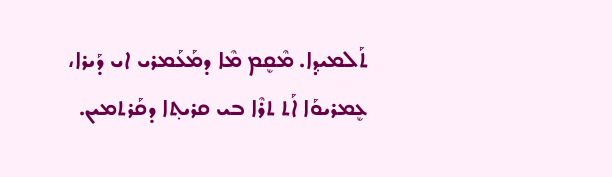ܬܰܠܡܝܕ݂ܐ. ܡܶܩܷܡ ܡܶܐ ܕܡܰܥܰܡܪܝ ܐܝ ܕܰܝܪܐ، ܥܷܡܪܝܘܰܐ ܐܰܬ ܬܪܶܐ ܒܝ ܩܪܝܬ݂ܐ ܕܩܰܪܬܡܝܢ.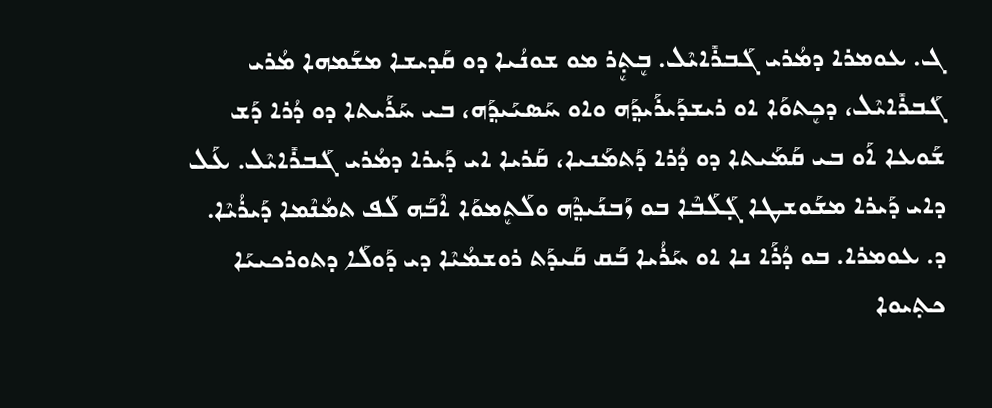ܓ. ܥܘܡܪܐ ܕܡܳܪܝ ܓܰܒܪܺܐܝܶܠ. ܒܷܬ݂ܷܪ ܡܘ ܫܘܢܳܝܐ ܕܘ ܩܰܕܝܫܐ ܡܫܰܡܗܐ ܡܳܪܝ ܓܰܒܪܺܐܝܶܠ، ܕܟܷܬܘܰܐ ܐܘ ܪܝܫܕܰܝܪܰܝܕ݂ܰܗ ܘܐܘ ܚܰܣܝܰܝܕ݂ܰܗ، ܒܝ ܚܰܪܰܝܬܐ ܕܘ ܕܳܪܐ ܕܰܫ ܫܰܘܥܐ ܐܰܘ ܒܝ ܩܰܡܰܝܬܐ ܕܘ ܕܳܪܐ ܕܰܬܡܰܢܝܐ، ܩܰܪܝܐ ܐܝ ܕܰܝܪܐ ܕܡܳܪܝ ܓܰܒܪܺܐܝܶܠ. ܥܰܠ ܕܐܝ ܕܰܝܪܐ ܡܫܰܘܫܛܐ ܓ݂ܰܠܰܒܶܐ ܒܘ ܙܰܒܢܰܝܕ݂ܶܗ ܘܠܰܬܷܡܘܰܐ ܐܶܒܰܗ ܠܰܦ ܬܡܳܢܶܡܐ ܕܰܝܪܳܝܶܐ. ܕ. ܥܘܡܪܐ. ܒܘ ܕܳܪܰܐ ܢܐ ܐܘ ܚܰܪܳܝܐ ܒܰܩ ܩܰܝܕܰܬ ܪܘܫܡܳܝܶܐ ܕܝ ܕܰܘܠܰܐ ܕܬܘܪܟܝܝܰܐ ܟܬ݂ܝܘܐ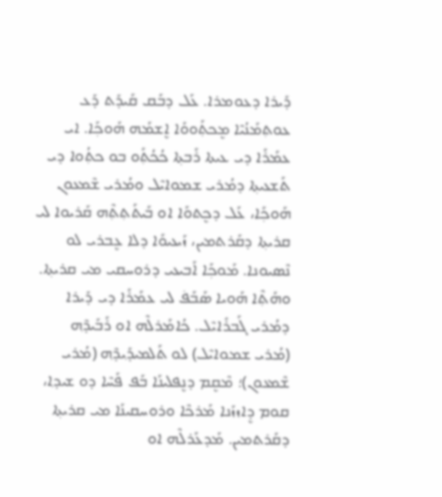ܕܰܝܪܐ ܕܥܘܡܪܐ. ܥܰܠ ܕܒܰܩ ܩܰܝܕܰܬ ܕܰܥ ܥܘܬ݂ܡܰܢܳܝܶܐ ܡܷܟܬ݂ܰܘܘܰܐ ܐܷܫܡܰܗ ܗܰܘܟ݂ܰܐ. ܐܝ ܥܡܰܪܰܐ ܕܝ ܥܝܬܐ ܪܰܒܬ݂ܐ ܟܳܟܳܬ݂ܰܘ ܒܘ ܟܬ݂ܳܘܐ ܕܝ ܬܰܫܥܝܬ݂ܐ ܕܡܳܪܝ ܫܡܘܐܝܶܠ ܘܡܳܪܝ ܫܶܡܥܘܢ ܗܰܘܟ݂ܰܐ، ܥܰܠ ܕܟܷܬܘܰܐ ܐܘ ܒܰܝܬܰܬ݂ܬ݂ܶܗ ܩܰܪܝܘܐ ܠܝ ܩܪܝܬ݂ܐ ܕܩܰܪܬܡܝܢ، ܙܰܝܥܝܘܰܐ ܕܠܐ ܥܷܒܪܝ ܠܘ ܢܶܣܝܘܢܐ. ܡܰܘܟ݂ܰܐ ܐܰܒܝܥܝ ܕܪܘܚܩܝ ܡܝ ܩܪܝܬ݂ܐ. ܘܗܰܬ݂ܶܐ ܗܰܘܝܐ ܣܰܒܰܦ݁ ܠܝ ܥܡܰܪܰܐ ܕܝ ܕܰܝܪܐ ܕܡܳܪܝ ܓܰܒܪܺܐܝܶܠ. ܟܳܐܡܰܪܠܶܗ ܐܘ ܪܰܒܰܝܕ݂ܶܗ (ܡܳܪܝ ܫܡܘܐܝܶܠ) ܠܘ ܬܰܠܡܝܕ݂ܰܝܕ݂ܶܗ (ܡܳܪܝ ܫܶܡܥܘܢ)؛ ܡܶܩܷܡ ܕܢܷܦܠܝܢܰܐ ܒܰܦ ܦܰܚܶܐ ܕܘ ܫܝܕ݂ܐ، ܩܘܡ ܕܷܐܙܙܰܢܐ ܡܰܪܟܶܐ ܘܪܘܚܩܝܢܰܐ ܡܝ ܩܪܝܬ݂ܐ ܕܩܰܪܬܡܝܢ. ܡܰܕܥܰܪܠܶܗ ܐܘ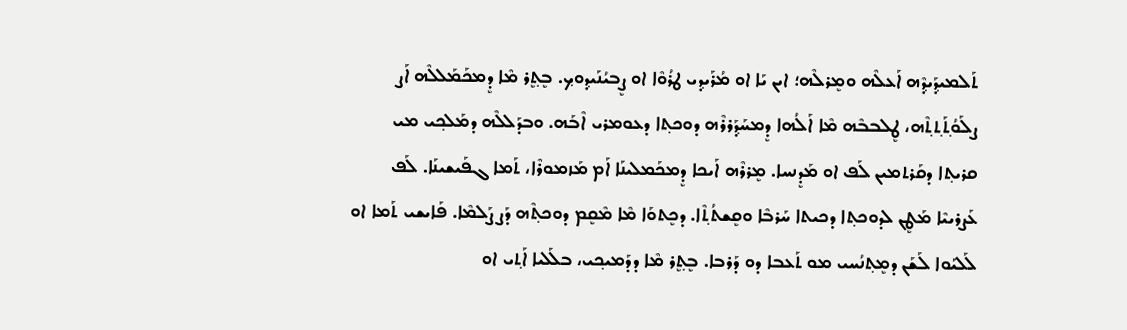ܬܰܠܡܝܕ݂ܰܝܕ݂ܶܗ ܐܰܥܠܶܗ ܘܡܷܪܠܶܗ؛ ܐܝܢ ܝܰܐ ܐܘ ܡܳܪܰܝܕ݂ܝ ܛܪܳܘܶܐ ܐܘ ܨܷܒܝܳܢܰܝܕ݂ܘܟ݂. ܒܷܬ݂ܷܪ ܡܶܐ ܕܷܡܟܰܡܰܠܠܶܗ ܐܰܨ ܨܠܰܘܳܬ݂ܰܬ݂ܬ݂ܶܗ، ܛܷܠܒܒܶܗ ܡܶܐ ܐܰܠܳܗܐ ܕܷܡܚܰܕ݂ܰܪܪܶܗ ܕܘܟܬ݂ܐ ܕܥܘܡܪܝ ܐܶܒܰܗ. ܘܒܕܰܠܠܶܗ ܕܡܰܠܟ݂ܝ ܡܝ ܩܪܝܬ݂ܐ ܕܩܰܪܬܡܝܢ ܠܰܦ ܐܘ ܡܰܕܷܢܚܐ. ܡܷܪܪܶܗ ܐܰܝܟܐ ܕܷܡܟܰܡܠܝܢܰܐ ܐܰܡ ܡܰܙܡܘܪܶܐ، ܬܰܡܐ ܓܦܰܝܫܝܢܰܐ. ܠܰܦ ܥܰܨܪܝܝܶܐ ܡܰܛܷܢ ܠܕܘܟܬ݂ܐ ܕܟܝܬܐ ܚܰܪܒܶܐ ܘܩܷܫܬܳܬ݂ܶܐ. ܕܟܷܬܘܰܐ ܡܶܐ ܡܶܩܷܡ ܕܘܟܬ݂ܶܗ ܕܰܨ ܨܰܠܡܶܐ. ܦܰܐܝܫܝ ܬܰܡܐ ܐܘ ܠܰܠܝܰܘܐ ܠܰܫܰܢ ܕܡܷܬ݂ܢܳܚܝ ܡܘ ܬܰܥܒܐ ܕܘ ܕܰܪܒܐ. ܒܷܬ݂ܷܪ ܡܶܐ ܕܕܰܡܝܟ݂ܝ، ܒܠܰܠܝܐ ܐܰܬ݂ܝ ܐܘ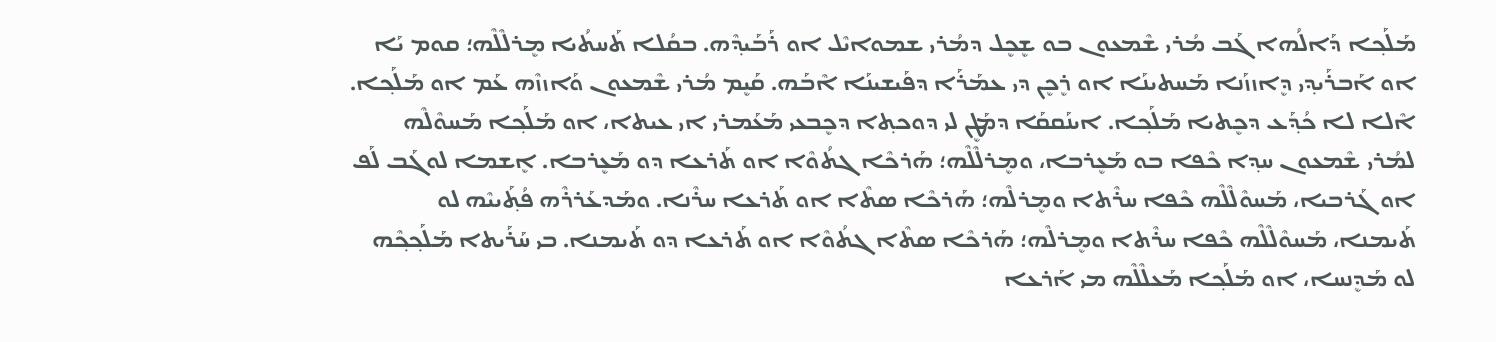ܡܰܠܰܟ݂ܐ ܕܰܐܠܳܗܐ ܓܰܒ ܡܳܪܝ ܫܶܡܥܘܢ ܒܘ ܫܷܟܷܠ ܕܡܳܪܝ ܫܡܘܐܝܶܠ ܐܘ ܪܰܒܰܝܕ݂ܶܗ. ܒܩܳܠܐ ܬܰܚܬܳܝܐ ܡܷܪܠܶܠܶܗ؛ ܩܘܡ ܝܰܐ ܐܘ ܐܰܒܪܰܝܕ݂ܝ ܕܷܐܙܙܰܢܐ ܡܰܚܬܝܢܰܐ ܐܘ ܪܷܟܷܢ ܕܝ ܥܡܰܪܰܐ ܕܦܰܝܫܝܢܰܐ ܐܶܒܰܗ. ܩܰܝܷܡ ܡܳܪܝ ܫܶܡܥܘܢ ܘܰܐܙܙܶܗ ܥܰܡ ܐܘ ܡܰܠܰܟ݂ܐ. ܐܶܠܐ ܠܐ ܟܳܕ݂ܰܥ ܕܟܷܬܝܐ ܡܰܠܰܟ݂ܐ. ܐܝܢܰܩܩܰܐ ܕܡܰܛܷܢ ܠܝ ܕܘܟܬ݂ܐ ܕܟܷܒܥܝ ܡܰܥܰܡܪܝ ܐܝ ܥܝܬܐ، ܐܘ ܡܰܠܰܟ݂ܐ ܡܰܚܘܶܠܶܗ ܠܡܳܪܝ ܫܶܡܥܘܢ ܚܕ݂ܐ ܟܶܦܐ ܒܘ ܡܰܥܷܪܒܐ، ܘܡܷܪܠܶܠܶܗ؛ ܗܰܪܟܶܐ ܓܬܳܘܶܐ ܐܘ ܬܰܪܥܐ ܕܘ ܡܰܥܷܪܒܐ. ܐܷܫܡܐ ܠܘܓܰܒ ܠܰܦ ܐܘ ܓܰܪܒܝܐ، ܡܰܚܘܶܠܶܠܶܗ ܟܶܦܐ ܚܪܶܬܐ ܘܡܷܪܠܶܗ؛ ܗܰܪܟܶܐ ܣܬܶܐ ܐܘ ܬܰܪܥܐ ܚܪܶܢܐ. ܘܡܰܕܥܰܪܪܶܗ ܦܳܬ݂ܰܝܝܶܗ ܠܘ ܬܰܝܡܢܐ، ܡܰܚܘܶܠܶܠܶܗ ܟܶܦܐ ܚܪܶܬܐ ܘܡܷܪܠܶܗ؛ ܗܰܪܟܶܐ ܣܬܶܐ ܓܬܳܘܶܐ ܐܘ ܬܰܪܥܐ ܕܘ ܬܰܝܡܢܐ. ܒܝ ܚܰܪܰܝܬܐ ܡܰܠܰܟ݂ܟ݂ܶܗ ܠܘ ܡܰܕܷܢܚܐ، ܐܘ ܡܰܠܰܟ݂ܐ ܡܰܥܠܶܠܶܗ ܡܝ ܐܰܪܥܐ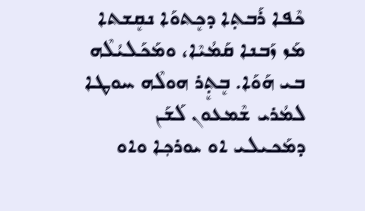ܟܶܦܐ ܪܰܒܬ݂ܐ ܕܟܷܬܘܰܐ ܢܩܷܫܬܐ ܡܰܙ ܙܰܒܢܐ ܩܰܡܳܝܶܐ، ܘܡܰܟܰܠܝܳܠܶܗ ܒܝ ܗܰܘܰܐ. ܒܷܬ݂ܷܪ ܗܘܠܶܗ ܚܘܛܐ ܠܡܳܪܝ ܫܶܡܥܘܢ ܠܰܫܰܢ ܕܡܰܟܝܠܝ ܐܘ ܝܘܪܟ݂ܐ ܘܐܘ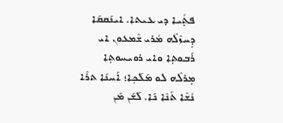ܦܬ݂ܳܝܐ ܕܝ ܥܝܬܐ. ܐܝܢܰܩܩܰܐ ܕܷܚܙܶܠܶܗ ܡܳܪܝ ܫܶܡܥܘܢ ܐܝ ܪܰܒܘܬ݂ܐ ܘܐܝ ܪܘܝܚܘܬ݂ܐ ܡܷܪܠܶܗ ܠܘ ܡܰܠܰܟ݂ܐ؛ ܐܰܚܢܰܐ ܬܪܶܐ ܢܳܫܶܐ ܬܰܢܶܐ ܢܰܐ. ܠܰܫܰܢ ܡܰܢ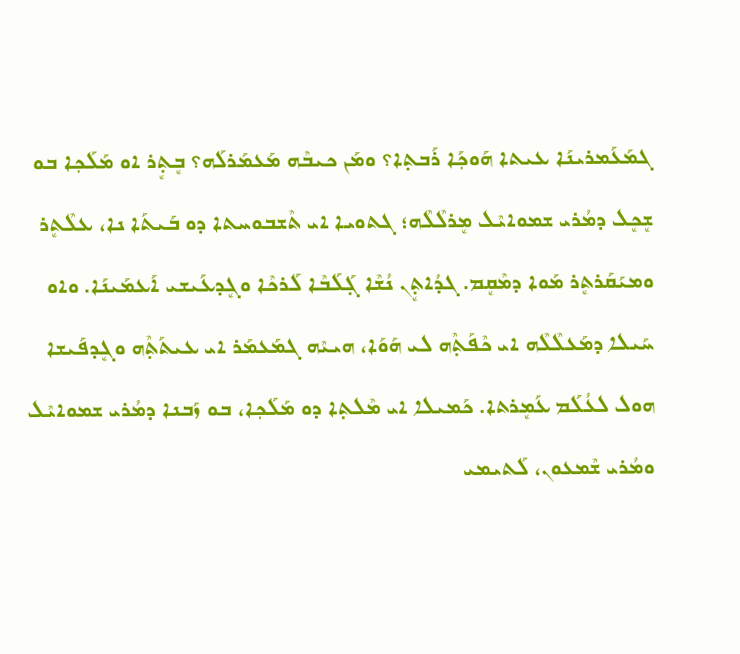ܓܡܰܥܰܡܪܝܢܰܐ ܥܝܬܐ ܗܰܘܟ݂ܰܐ ܪܰܒܬ݂ܐ؟ ܘܡܰܢ ܟܝܒܶܗ ܡܰܥܡܰܪܠܰܗ؟ ܒܷܬ݂ܷܪ ܐܘ ܡܰܠܰܟ݂ܐ ܒܘ ܫܷܟܷܠ ܕܡܳܪܝ ܫܡܘܐܝܶܠ ܡܷܪܠܶܠܶܗ؛ ܓܬܘܝܐ ܐܝ ܬܶܫܒܘܚܬܐ ܕܘ ܒܰܝܬܰܐ ܢܐ، ܥܠܶܬܷܪ ܘܡܝܰܩܰܪܬܷܪ ܡܰܘܐ ܕܡܶܩܷܡ. ܓܕܳܐܬ݂ܷܢ ܢܳܫܶܐ ܓ݂ܰܠܰܒܶܐ ܠܰܪܟܶܐ ܘܓܷܕܥܰܝܫܝ ܐܰܥܡܰܝܢܰܐ. ܘܐܘ ܚܰܝܠܐ ܕܡܰܥܠܶܠܶܗ ܐܝ ܟܶܦܰܬ݂ܶܗ ܠܝ ܗܰܘܰܐ، ܗܝܝܶܗ ܓܡܰܥܡܰܪ ܐܝ ܥܝܬܰܬ݂ܶܗ ܘܓܷܕܦܰܝܫܐ ܗܘܠ ܠܥܳܠܰܡ ܥܰܡܷܪܬܐ. ܟܰܡܝܠܐ ܐܝ ܡܶܠܬ݂ܐ ܕܘ ܡܰܠܰܟ݂ܐ، ܒܘ ܙܰܒܢܐ ܕܡܳܪܝ ܫܡܘܐܝܶܠ ܘܡܳܪܝ ܫܶܡܥܘܢ، ܠܰܬܝܡܝ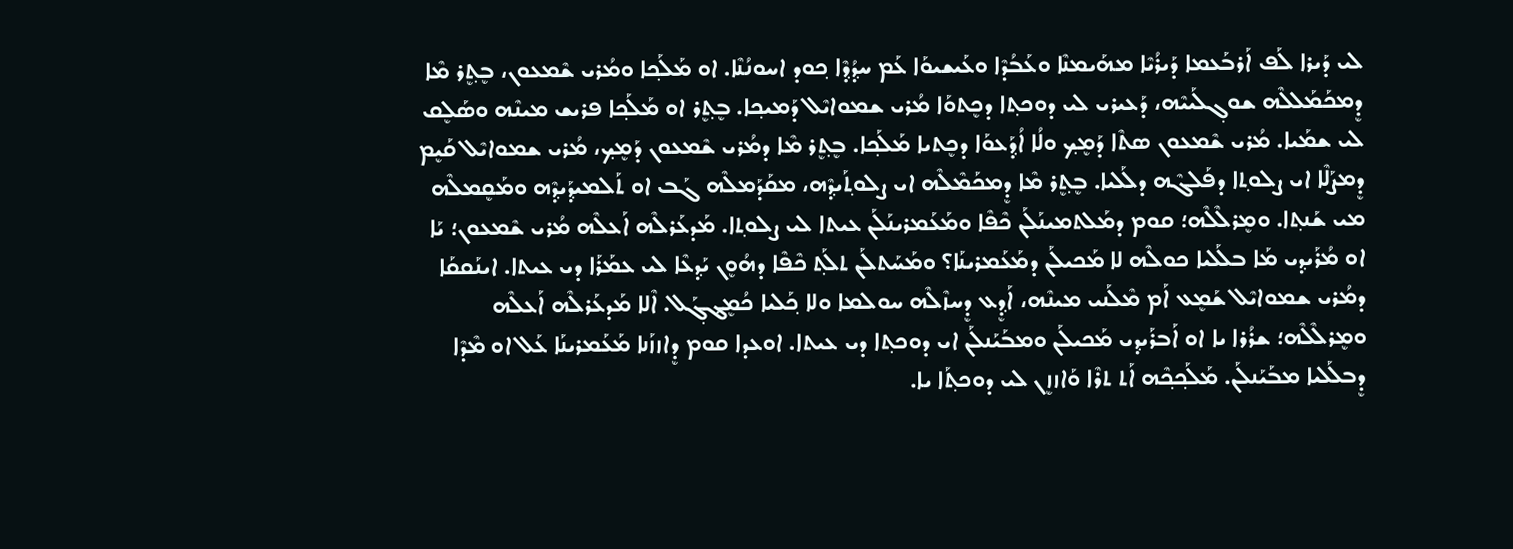ܠܝ ܕܰܝܪܐ ܠܰܦ ܐܰܪܒܰܥܡܐ ܕܰܝܪܳܝܶܐ ܡܗܰܝܡܢܶܐ ܘܥܰܒܳܕܶܐ ܘܥܰܝܫܝܘܰܐ ܥܰܡ ܚܕ݂ܳܕ݂ܶܐ ܟ݂ܘܕ ܐܚܘܢܳܢܶܐ. ܐܘ ܡܰܠܰܟ݂ܐ ܘܡܳܪܝ ܫܶܡܥܘܢ، ܒܷܬ݂ܷܪ ܡܶܐ ܕܷܡܟܰܡܰܠܠܶܗ ܫܘܓ݂ܠܰܝܝܶܗ، ܕܰܥܝܪܝ ܠܝ ܕܘܟܬ݂ܐ ܕܟܷܬܘܰܐ ܡܳܪܝ ܫܡܘܐܝܶܠ ܕܰܡܝܟ݂ܐ. ܒܷܬ݂ܷܪ ܐܘ ܡܰܠܰܟ݂ܐ ܦܪܝܫ ܡܝܢܶܗ ܘܣܰܠܷܩ ܠܝ ܫܡܰܝܐ. ܡܳܪܝ ܫܶܡܥܘܢ ܣܬܶܐ ܕܰܡܷܟ݂ ܘܠܳܐ ܐܳܕ݂ܰܥܘܰܐ ܕܟܷܬܝܐ ܡܰܠܰܟ݂ܐ. ܒܷܬ݂ܷܪ ܡܶܐ ܕܡܳܪܝ ܫܶܡܥܘܢ ܕܰܡܷܟ݂، ܡܳܪܝ ܫܡܘܐܝܶܠ ܩܰܝܷܡ ܕܷܡܨܰܠܶܐ ܐܝ ܨܠܘܬ݂ܐ ܕܦܰܠܓܶܗ ܕܠܰܠܝܐ. ܒܷܬ݂ܷܪ ܡܶܐ ܕܷܡܟܰܡܶܠܶܗ ܐܝ ܨܠܘܬ݂ܰܝܕ݂ܶܗ، ܡܩܰܕܰܡܠܶܗ ܓܰܒ ܐܘ ܬܰܠܡܝܕ݂ܰܝܕ݂ܶܗ ܘܡܰܩܷܡܠܶܗ ܡܝ ܫܰܢܬ݂ܐ. ܘܡܷܪܠܶܠܶܗ؛ ܩܘܡ ܕܡܰܠܬܡܝܢܰܠܰܢ ܟܶܦܶܐ ܘܡܰܥܰܡܪܝܢܰܠܰܢ ܥܝܬܐ ܠܝ ܨܠܘܬ݂ܐ. ܡܰܕܥܰܪܠܶܗ ܐܰܥܠܶܗ ܡܳܪܝ ܫܶܡܥܘܢ؛ ܝܰܐ ܐܘ ܡܳܪܰܝܕ݂ܝ ܡܰܐ ܒܠܰܠܝܐ ܟܘܠܶܗ ܠܐ ܡܰܟܝܠܰܢ ܕܡܰܥܰܡܪܝܢܰܐ؟ ܘܡܰܚܰܬܠܰܢ ܬܠܰܬ݂ ܟܶܦܶܐ ܕܗܳܘܷܢ ܝܰܕ݂ܥܶܐ ܠܝ ܥܡܰܪܰܐ ܕܝ ܥܝܬܐ. ܐܝܢܰܩܩܰܐ ܕܡܳܪܝ ܫܡܘܐܝܶܠ ܫܰܡܷܥ ܐܰܡ ܡܶܠܰܢܝ ܡܝܢܶܗ، ܐܰܕ݂ܷܥ ܕܷܚܙܶܠܶܗ ܚܘܠܡܐ ܘܠܐ ܟ݂ܰܠܝܐ ܟܳܡܷܔܓ݂ܰܠ. ܐܶܠܐ ܡܰܕܥܰܪܠܶܗ ܐܰܥܠܶܗ ܘܡܷܪܠܶܠܶܗ؛ ܫܪܳܪܐ ܝܐ ܐܘ ܐܰܒܪܰܝܕ݂ܝ ܡܰܟܝܠܰܢ ܘܡܒܰܝܰܢܠܰܢ ܐܝ ܕܘܟܬ݂ܐ ܕܝ ܥܝܬܐ. ܐܘܥܕܐ ܩܘܡ ܕܷܐܙܙܰܢܐ ܡܰܥܰܡܪܝܢܰܐ ܥܰܠ ܐܘ ܡܶܕܶܐ ܕܷܒܠܰܠܝܐ ܡܒܰܝܰܢܠܰܢ. ܡܰܠܰܟ݂ܟ݂ܶܗ ܐܰܬ ܬܪܶܐ ܘܰܐܙܙܷܢ ܠܝ ܕܘܟܬ݂ܰܐ ܝܐ.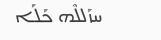ܚܙܰܠܠܶܗ ܟܰܠܰܐ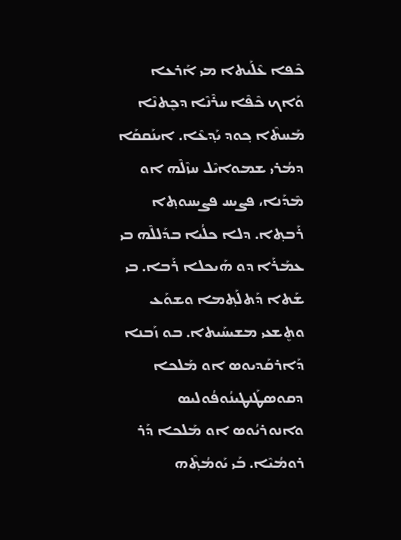ܟܶܦܐ ܥܶܠܰܝܬܐ ܡܝ ܐܰܪܥܐ ܘܰܐܟ ܟܶܦܶܐ ܚܪܶܢܶܐ ܕܟܷܬܢܶܐ ܡܰܚܬܶܐ ܟ݂ܘܕ ܝܰܕ݂ܥܶܐ. ܐܝܢܰܩܩܰܐ ܕܡܳܪܝ ܫܡܘܐܝܶܠ ܚܙܶܠܶܗ ܐܘ ܡܶܕܰܢܐ، ܦܨܝܚ ܦܨܝܚܘܬ݂ܐ ܪܰܒܬ݂ܐ. ܕܠܐ ܟܠܳܝܐ ܒܕܰܠܠܶܗ ܒܝ ܥܡܰܪܰܐ ܕܘ ܗܰܝܟܠܐ ܪܰܒܐ. ܒܝ ܫܰܬܐ ܕܰܬܠܰܬ݂ܡܐ ܘܫܘܰܥ ܘܬܷܫܥܝ ܡܫܝܚܰܝܬܐ. ܒܘ ܙܰܒܢܐ ܕܰܐܪܩܰܕܝܘܣ ܐܘ ܡܰܠܟܐ ܕܩܘܤܛܰܢܛܝܢܳܘܦܳܘܠܝܣ ܘܐܢܘܪܝܳܘܣ ܐܘ ܡܰܠܟܐ ܕܰܪ ܪܘܡܳܝܶܐ. ܒܰܝ ܝܰܘܡܳܬ݂ܶܗ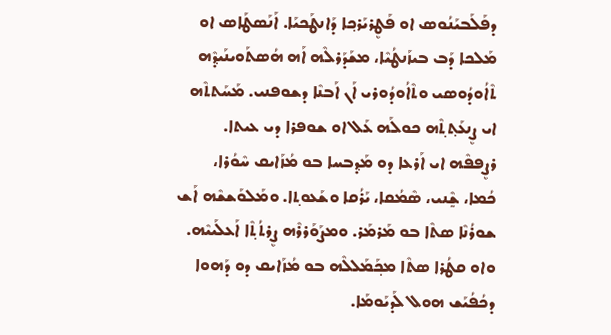ܕܦܰܠܰܒܝܰܢܳܘܣ ܐܘ ܦܰܛܷܪܝܰܪܟ݂ܐ ܕܰܐܢܛܰܟܝܰܐ. ܐܰܢܰܣܛܰܐܣ ܐܘ ܡܰܠܟܐ ܕܰܒ ܒܝܙܰܢܛܳܝܶܐ، ܡܫܰܕܰܪܠܶܗ ܐܰܗ ܗܳܣܬܰܘܝܢܰܝܕ݂ܶܗ ܬܶܐܳܘܕܳܘܣܝ ܘܬܶܐܳܘܕܳܘܪܝ ܐܰܢ ܐܰܒܢܶܐ ܕܫܘܦܢܝ. ܡܰܚܰܬܬܶܗ ܐܝ ܨܷܢܥܰܬ݂ܬ݂ܶܗ ܟܘܠܰܗ ܥܰܠ ܐܘ ܫܘܦܪܐ ܕܝ ܥܝܬܐ. ܪܨܷܦܦܶܗ ܐܝ ܐܰܪܥܐ ܕܘ ܡܰܕ݂ܒܚܐ ܒܘ ܡܳܙܰܐܝܩ ܚܶܘܳܪܐ، ܟܳܡܐ، ܫ̰ܶܢܝ، ܣܶܡܳܩܐ، ܝܰܪܳܩܐ ܘܫܰܥܘܬ݂ܐ. ܘܡܰܠܘܰܫܫܶܗ ܐܰܫ ܫܘܪܳܢܶܐ ܣܬܶܐ ܒܘ ܡܰܪܡܰܪ. ܘܡܨܰܘܰܪܪܶܗ ܨܷܪܬܳܬ݂ܶܐ ܐܰܥܠܰܝܝܶܗ. ܘܐܘ ܩܛܳܪܐ ܣܬܶܐ ܡܟ݂ܰܡܰܠܠܶܗ ܒܘ ܡܳܙܰܐܝܩ ܕܘ ܕܰܗܘܐ ܕܟܳܦܳܝܰܫ ܗܘܠ ܠܰܕܝܰܘܡܰܐ.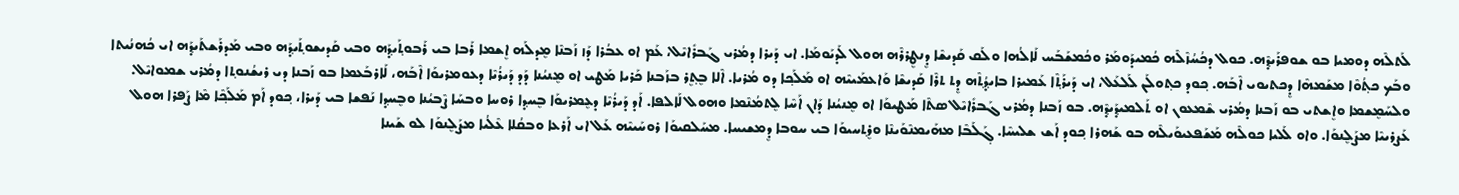ܠܰܬܠܶܗ ܕܘܡܝܐ ܒܘ ܫܘܦܪܰܝܕ݂ܶܗ. ܟܘܠ ܕܟܳܚܳܙܶܠܶܗ ܟܳܡܝܕܰܘܡܰܪ ܘܟܳܡܫܰܒܰܚ ܠܰܐܠܳܗܐ ܘܠܰܩ ܩܰܕܝܫܶܐ ܕܷܢܛܷܪܪܶܗ ܗܘܠ ܠܰܕܝܰܘܡܰܐ. ܐܝ ܕܰܝܪܐ ܕܡܳܪܝ ܓܰܒܪܺܐܝܶܠ، ܥܰܡ ܐܘ ܥܒܳܪܐ ܕܰܙ ܙܰܒܢܶܐ ܡܷܕܠܰܗ ܐܷܫܡܐ ܪܰܒܐ ܒܝ ܪܰܒܘܬ݂ܰܝܕ݂ܰܗ ܘܒܝ ܩܰܕܝܫܘܬ݂ܰܝܕ݂ܰܗ ܘܒܝ ܡܰܕܪܰܫܬܰܝܕ݂ܰܗ ܐܝ ܟܳܗܢܳܝܬܐ ܘܒܰܟ ܟܬ݂ܳܘܶܐ ܡܫܰܡܗܶܐ ܕܷܟܬܝܘܝ ܐܶܒܰܗ. ܟ݂ܘܕ ܟܬ݂ܘܠܰܢ ܠܰܠܥܰܠ، ܐܝ ܕܰܝܪܰܬ݂ܶܐ ܥܰܡܝܪܐ ܒܐܝܕ݂ܳܬ݂ܶܗ ܕܷܬ ܬܪܶܐ ܩܰܕܝܫܶܐ ܘܰܐܥܡܰܝܝܶܗ ܐܘ ܡܰܠܰܟ݂ܐ ܕܘ ܡܳܪܝܐ. ܐܶܠܐ ܒܷܬ݂ܷܪ ܒܙܰܒܢܐ ܟܰܪܝܐ ܡܰܛܝ ܐܘ ܡܷܢܝܳܢܐ ܕܰܕ ܕܰܝܪܳܝܶܐ ܕܥܘܡܪܝܘܰܐ ܐܶܒܰܗ، ܠܰܐܪܒܰܥܡܐ ܒܘ ܙܰܒܢܐ ܕܝ ܪܝܫܳܢܘܬ݂ܐ ܕܡܳܪܝ ܫܡܘܐܝܶܠ. ܘܠܚܰܡܷܫܡܐ ܘܐܷܫܬܝ ܒܘ ܙܰܒܢܐ ܕܡܳܪܝ ܫܶܡܥܘܢ ܐܘ ܬܰܠܡܝܕ݂ܰܝܕ݂ܶܗ. ܒܘ ܙܰܒܢܐ ܕܡܳܪܝ ܓܰܒܪܺܐܝܶܠ ܣܬܶܐ ܡܰܛܝܘܰܐ ܐܘ ܡܷܢܝܳܢܐ ܕܰܐܢ ܐܰܚܶܐ ܠܷܬܡܳܢܶܡܐ ܘܗܘܠ ܠܰܐܠܦܐ. ܐܰܕ ܕܰܝܪܳܝܶܐ ܕܥܷܡܪܝܘܰܐ ܒܷܚܕ݂ܐ ܪܘܚܐ ܘܒܚܰܐ ܨܶܒܝܳܢܐ ܘܒܷܚܕ݂ܐ ܢܰܦܫܐ ܒܝ ܕܰܝܪܐ، ܟ݂ܘܕ ܐܰܡ ܡܰܠܰܟ݂ܶܐ ܡܶܐ ܨܰܦܪܐ ܗܘܠ ܥܰܨܪܝܝܶܐ ܡܨܰܠܷܢܘܰܐ. ܘܐܘ ܠܰܠܝܐ ܟܘܠܶܗ ܡܰܫܰܦܥܝܘܰܝܠܶܗ ܒܘ ܫܰܗܪܐ ܟ݂ܘܕ ܐܰܫ ܫܠܝܚܶܐ. ܓ݂ܰܠܰܒܶܐ ܡܗܰܝܡܢܶܘܰܝܢܶܐ ܘܪܷܬ݂ܚܝܘܰܐ ܒܝ ܚܘܒܐ ܕܷܡܫܝܚܐ. ܡܚܰܠܩܝܘܰܐ ܪܘܚܰܝܝܶܗ ܥܰܠ ܐܝ ܐܰܪܥܐ ܘܒܩܳܠܐ ܥܶܠܳܝܐ ܡܨܰܠܷܢܘܰܐ ܠܘ ܫܰܝܢܐ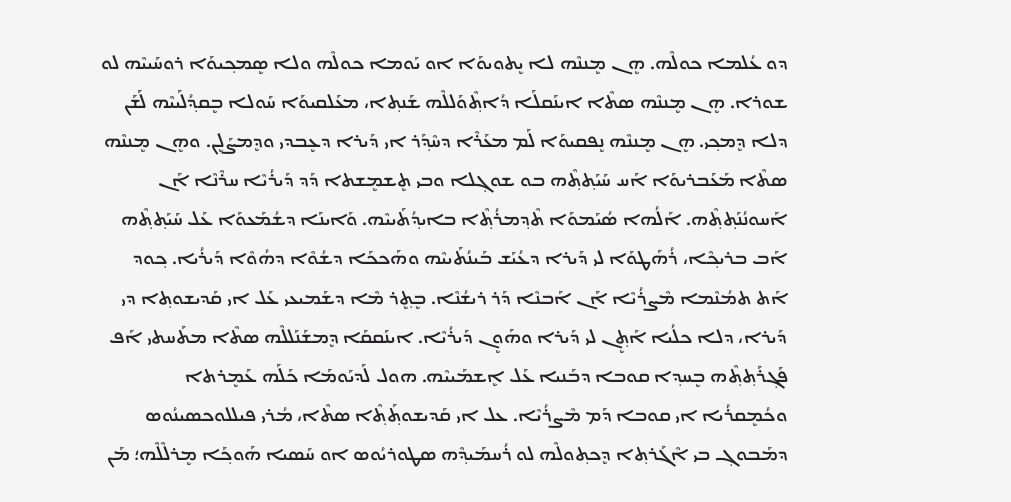ܕܘ ܥܳܠܡܐ ܟܘܠܶܗ. ܗܷܢ ܡܷܢܢܶܗ ܠܐ ܝܷܬܘܝܘܰܐ ܐܘ ܝܰܘܡܐ ܟܘܠܶܗ ܘܠܐ ܣܷܡܟ݂ܝܘܰܐ ܪܘܚܰܝܝܶܗ ܠܘ ܫܘܪܐ. ܗܷܢ ܡܷܢܢܶܗ ܣܬܶܐ ܐܝܢܰܩܠܰܐ ܕܳܐܬ݂ܶܘܰܠܠܶܗ ܫܰܢܬ݂ܐ، ܡܥܰܠܩܝܘܰܐ ܚܰܘܠܐ ܒܷܩܕ݂ܳܠܰܝܝܶܗ ܠܰܫܰܢ ܕܠܐ ܕܷܡܟ݂ܝ. ܗܷܢ ܡܷܢܢܶܗ ܢܷܦܩܝܘܰܐ ܠܰܡ ܡܥܰܪܶܐ ܕܚܶܕ݂ܰܪ ܐܝ ܕܰܝܪܐ ܕܥܷܒܕܝ ܘܕܷܡܨܰܠܷܢ. ܘܗܷܢ ܡܷܢܢܶܗ ܣܬܶܐ ܡܰܥܰܒܪܝܘܰܐ ܐܰܚ ܚܰܝܰܬ݂ܬ݂ܶܗ ܒܘ ܫܘܓ݂ܠܐ ܘܒܝ ܬܷܫܡܷܫܬܐ ܕܰܕ ܕܰܝܪܳܝܶܐ ܚܪܶܢܶܐ ܐܰܢ ܐܰܚܘܢܳܢܰܬ݂ܬ݂ܶܗ. ܐܰܠܳܗܐ ܣܳܝܰܡܘܰܐ ܬܶܕ݂ܡܪܳܬ݂ܶܐ ܒܐܝܕ݂ܳܬܰܝܝܶܗ. ܘܰܐܝܢܰܐ ܕܫܳܡܰܥܘܰܐ ܥܰܠ ܚܰܝܰܬ݂ܬ݂ܶܗ ܐܰܒ ܒܪܝܟ݂ܶܐ، ܪܳܗܰܛܘܰܐ ܠܝ ܕܰܝܪܐ ܕܥܳܝܰܫ ܒܰܝܢܳܬܰܝܝܶܗ ܘܗܰܟܟܰܐ ܕܫܳܘܶܐ ܕܗܳܘܶܐ ܕܰܝܪܳܝܐ. ܟ݂ܘܕ ܐܰܬ ܬܡܳܢܶܡܐ ܡܶܨܪܳܝܶܐ ܐܰܢ ܐܰܒܢܶܐ ܕܰܪ ܪܝܫܳܢܶܐ. ܒܷܬ݂ܷܪ ܡܶܐ ܕܫܰܡܝܥܝ ܥܰܠ ܐܝ ܩܰܕܝܫܘܬ݂ܐ ܕܝ ܕܰܝܪܐ، ܕܠܐ ܟܠܳܝܐ ܐܰܬܷ݂ܢ ܠܝ ܕܰܝܪܐ ܘܗܰܘܷܢ ܕܰܝܪܳܝܶܐ. ܐܝܢܰܩܩܰܐ ܕܷܡܫܰܢܰܠܠܶܗ ܣܬܶܐ ܡܬܰܚܬܝ ܐܰܦ ܦܰܓ݂ܪܰܬ݂ܬ݂ܶܗ ܒܷܚܕ݂ܐ ܩܘܒܐ ܕܒܰܢܝܐ ܥܰܠ ܐܷܫܡܰܝܝܶܗ. ܗܘܠ ܠܰܕܝܰܘܡܰܐ ܟܰܠܰܗ ܥܰܡܷܪܬܐ ܘܟܳܡܷܩܪܳܝܐ ܐܝ ܩܘܒܐ ܕܰܡ ܡܶܨܪܳܝܶܐ. ܥܠ ܐܝ ܩܰܕܝܫܘܬ݂ܰܬ݂ܶܐ ܣܬܶܐ، ܡܳܪܝ ܦܝܠܠܘܟܣܝܢܳܘܣ ܕܡܰܒܘܓ݂ ܒܝ ܐܶܓܰܪܬ݂ܐ ܕܷܟܬ݂ܘܠܶܗ ܠܘ ܪܳܚܡܰܝܕ݂ܶܗ ܤܛܘܪܝܳܘܣ ܐܘ ܚܰܣܝܐ ܗܰܘܟ݂ܰܐ ܡܷܪܠܶܠܶܗ؛ ܡܰܢ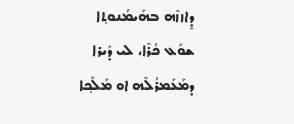ܕܷܐܙܙܶܗ ܒܗܰܝܡܳܢܘܬ݂ܐ ܫܘܰܥ ܟܳܪܶܐ، ܠܝ ܕܰܝܪܐ ܕܡܰܥܰܡܪܳܠܶܗ ܐܘ ܡܰܠܰܟ݂ܐ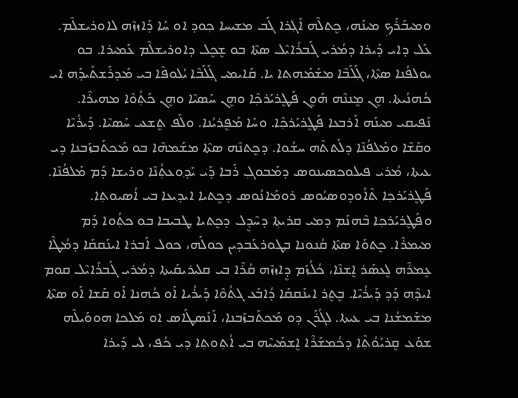ܘܡܝܒܰܪܰܟ݂ ܡܝܢܰܗ، ܟܷܬܠܶܗ ܐܰܓ݂ܪܐ ܓܰܒ ܡܫܝܚܐ ܟ݂ܘܕ ܐܘ ܚܰܐ ܕܰܐܙܙܶܗ ܠܐܘܪܝܫܠܶܡ. ܥܰܠ ܕܐܝ ܕܰܝܪܐ ܕܡܳܪܝ ܓܰܒܪܺܐܝܶܠ ܣܬܶܐ ܒܘ ܫܷܟܷܠ ܕܐܘܪܝܫܠܶܡ ܥܰܡܝܪܐ. ܒܘ ܝܘܠܦܳܢܐ ܣܬܶܐ، ܓ݂ܰܠܰܒܶܐ ܡܫܰܡܰܗܬܐ ܝܐ. ܩܰܐܝܡܝ ܓ݂ܰܠܰܒܶܐ ܝܳܠܘܦܶܐ ܒܝ ܡܰܕܪܰܫܬܰܝܕ݂ܰܗ ܐܝ ܟܳܗܢܳܝܬܐ. ܗܷܢ ܡܷܢܢܶܗ ܗܰܘܷܢ ܦܰܛܷܪܝܰܪܟ݂ܶܐ ܘܗܷܢ ܚܰܣܝܶܐ ܘܗܷܢ ܟܰܬ݂ܳܘܶܐ ܡܗܝܪܶܐ. ܢܰܦܝܩܝ ܡܝܢܰܗ ܐܰܪܒܥܐ ܦܰܛܷܪܝܰܪܟ݂ܶܐ. ܘܚܰܐ ܡܰܦܷܪܝܳܢܐ. ܘܠܰܦ ܬܷܫܥܝ ܚܰܣܝܶܐ. ܕܰܝܪܳܝܶܐ ܘܩܰܫܶܐ ܘܡܰܠܦܳܢܶܐ ܕܠܰܬܬܶܗ ܚܫܳܘܐ. ܕܟܷܬܢܶܗ ܣܬܶܐ ܡܫܰܡܗܶܐ ܒܘ ܡܰܟܬܰܒܙܰܒܢܐ ܕܝ ܥܝܬܐ، ܡܳܪܝ ܦܝܠܘܟܣܝܢܘܣ ܕܡܰܒܘܓ݂ ܪܰܒܐ ܕܰܝ ܝܰܕ݂ܘܥܬ݂ܳܢܶܐ ܘܪܝܫܐ ܕܰܡ ܡܰܠܦܳܢܶܐ. ܦܰܛܷܪܝܰܪܟ݂ܐ ܬܶܐܳܘܕܘܣܝܳܘܣ ܪܘܡܰܐܢܳܘܣ ܕܟܷܬܝܐ ܐܝܕ݂ܝܥܐ ܒܝ ܐܳܣܝܘܬ݂ܐ. ܘܦܰܛܷܪܝܰܪܟ݂ܐ ܒܶܗܢܰܡ ܕܡܝ ܩܪܝܬ݂ܐ ܕܚܶܕܷܠ ܕܟܷܬܝܐ ܛܒܝܒܐ ܒܘ ܟܬ݂ܳܘܐ ܕܰܡ ܡܝܡܪܶܐ. ܟܷܬܘܰܐ ܣܬܶܐ ܩܳܢܘܢܐ ܒܛܘܪܥܰܒܕܝܢ ܟܘܠܰܗ، ܟܘܠ ܐܰܒܪܐ ܐܝܢܰܩܩܰܐ ܕܡܳܛܶܐ ܥܷܡܪܶܗ ܠܷܥܣܰܪ ܐܷܫܢܶܐ، ܟܳܠܳܙܰܡ ܕܷܐܙܙܶܗ ܩܳܪܶܐ ܒܝ ܩܠܝܪܝܩܰܝܬܐ ܕܡܳܪܝ ܓܰܒܪܺܐܝܶܠ ܩܘܡ ܐܝܕ݂ܶܗ ܕܰܕ ܕܰܝܪܳܝܶܐ. ܒܷܬ݂ܷܪ ܐܝܢܰܩܩܰܐ ܕܳܐܒܰܥ ܓܬܳܘܶܐ ܕܰܝܪܳܝܐ ܐܰܘ ܟܳܗܢܐ ܐܰܘ ܩܰܫܐ ܐܰܘ ܣܬܶܐ ܡܫܰܡܫܳܢܐ ܒܝ ܥܝܬܐ. ܠܓܳܪܰܢ ܕܘ ܡܰܟܬܰܒܙܰܒܢܐ، ܐܰܢܰܣܛܰܐܣ ܐܘ ܡܰܠܟܐ ܗܘܘܰܝܠܶܗ ܫܘܰܥ ܩܷܪܝܰܘܳܬ݂ܶܐ ܕܟܳܡܫܰܪܶܐ ܐܷܫܡܰܝܝܶܗ ܒܝ ܐܳܬ݂ܘܬ݂ܐ ܕܝ ܟܳܦ، ܠܝ ܕܰܝܪܐ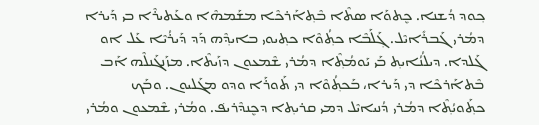ܟ݂ܘܕ ܕܳܫܢܐ. ܟܷܬܘܰܐ ܣܬܶܐ ܒܶܬ݂ܐܰܪܟܶܐ ܡܫܰܡܗܶܐ ܘܥܰܬܝܪܶܐ ܒܝ ܕܰܝܪܐ ܕܡܳܪܝ ܓܰܒܪܺܐܝܶܠ. ܓ݂ܰܠܰܒܶܐ ܟܬ݂ܳܘܶܐ ܟܬ݂ܝܘܝ ܒܐܝܕ݂ܶܗ ܕܰܕ ܕܰܝܪܳܝܶܐ ܥܰܠ ܐܘ ܓܰܠܕܐ. ܕܝܠܳܢܳܐܝܬ݂ ܒܰܝ ܝܰܘܡܳܬ݂ܶܐ ܕܡܳܪܝ ܫܶܡܥܘܢ ܕܙܰܝܬܶܐ. ܡܙܰܢܓܰܢܠܶܗ ܐܰܒ ܒܶܬܐܰܪܟܶܐ ܕܝ ܕܰܝܪܐ، ܒܰܟܬ݂ܳܘܶܐ ܕܝ ܬܰܘܪܰܐ ܘܕܘ ܡܓܰܠܝܘܢ. ܘܒܰܟ ܟܬ݂ܰܘܝܳܬ݂ܶܐ ܕܡܳܪܝ ܕܳܢܝܐܝܶܠ ܕܡܝ ܩܪܝܬ݂ܐ ܕܟܷܢܕܶܪܝܦ݁. ܘܡܳܪܝ ܫܶܡܥܘܢ ܘܡܳܪܝ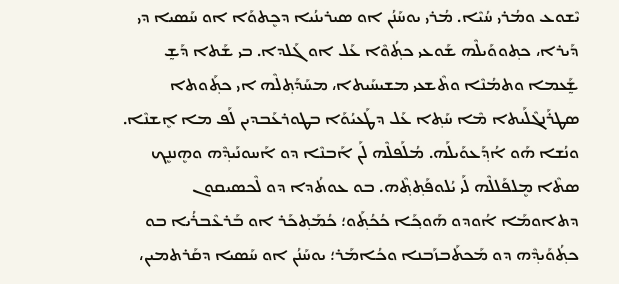ܝܶܫܘܥ ܘܡܳܪܝ ܚܳܝܶܐ. ܡܳܪܝ ܝܘܚܰܢܳܢ ܐܘ ܣܝܪܝܢܳܝܐ ܕܟܷܬܘܰܐ ܐܘ ܚܰܣܝܐ ܕܝ ܕܰܝܪܐ، ܟܬ݂ܘܘܰܝܠܶܗ ܫܰܘܥܝ ܟܬ݂ܳܘܶܐ ܥܰܠ ܐܘ ܓܰܠܕܐ. ܒܝ ܫܰܬܐ ܕܰܫ̰ ܫ̰ܰܥܡܐ ܘܬܡܳܢܶܐ ܘܬܶܫܥܝ ܡܫܝܚܰܝܬܐ، ܡܚܰܕܰܬ݂ܠܶܗ ܐܝ ܟܬ݂ܰܘܬܐ ܤܛܪܰܢܓܶܠܰܝܬܐ ܡܶܐ ܚܰܬ݂ܐ ܥܰܠ ܕܛܰܥܝܳܘܰܐ ܒܛܘܪܥܰܒܕܝܢ ܠܰܦ ܡܐ ܐܷܫܢܶܐ. ܘܢܳܫܐ ܗܰܘ ܐܳܕ݂ܰܥܘܰܝܠܰܗ. ܡܳܠܰܦܠܶܗ ܠܰܢ ܐܰܒܢܶܐ ܕܘ ܐܰܚܘܢܰܝܕ݂ܶܗ ܘܗܷܢܢܷܟ ܣܬܶܐ ܡܷܠܦܰܠܠܶܗ ܠܰܝ ܝܳܠܘܦܰܬ݂ܬ݂ܶܗ. ܒܘ ܥܘܬܳܕܐ ܕܘ ܠܶܟܣܝܩܘܢ ܕܬܐܘܡܰܐ ܐܳܘܕܘ ܗܰܘܟ݂ܰܐ ܟܳܟܳܬ݂ܰܘ؛ ܟܳܡܰܬ݂ܟܰܪ ܐܘ ܒܰܪܥܶܒܪܳܝܐ ܒܘ ܟܬ݂ܳܘܰܝܕ݂ܶܗ ܕܘ ܡܰܟܬܰܒܙܰܒܢܐ ܘܟܳܐܡܰܪ؛ ܝܘܚܰܢܳܢ ܐܘ ܚܰܣܝܐ ܕܩܰܪܬܡܝܢ،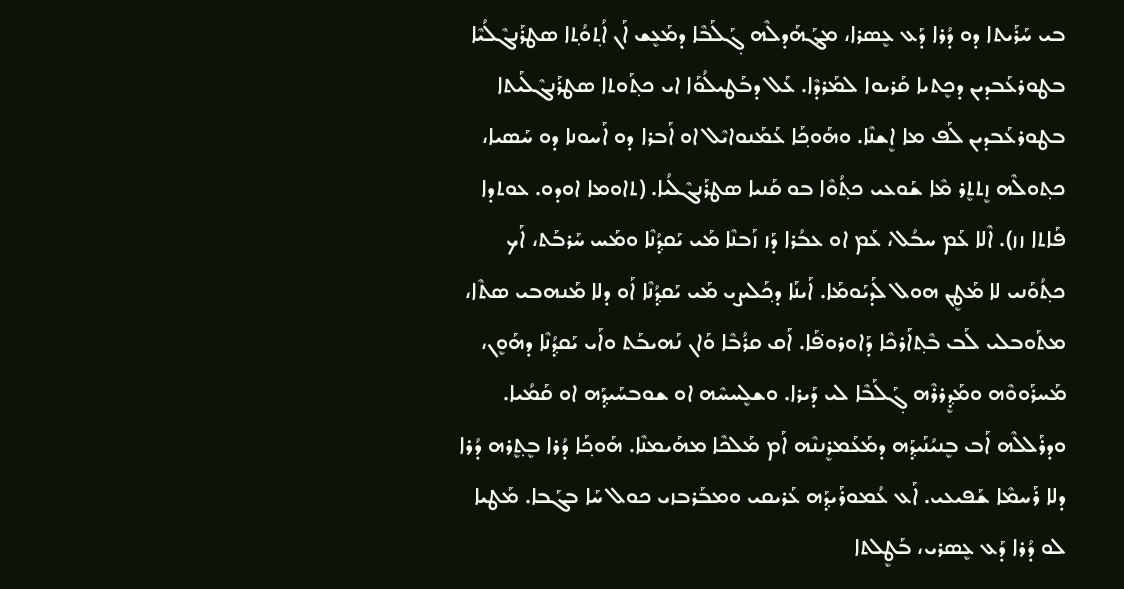ܒܝ ܚܰܪܰܝܬܐ ܕܘ ܕܳܪܐ ܕܰܥ ܥܷܣܪܐ، ܡܔܰܗܰܕܠܶܗ ܓ݂ܰܠܰܒܶܐ ܕܡܰܥܷܫ ܐܰܢ ܐܳܬ݂ܘܳܬ݂ܐ ܤܛܪܰܢܓܶܠܳܝܶܐ ܒܛܘܪܥܰܒܕܝܢ ܕܟܷܬܝܐ ܩܰܪܝܘܐ ܠܡܰܪܕܶܐ. ܥܰܠ ܕܒܰܛܝܠܳܘܰܐ ܐܝ ܟܬ݂ܰܘܬܐ ܤܛܪܰܢܓܶܠܰܝܬܐ ܒܛܘܪܥܰܒܕܝܢ ܠܰܦ ܡܐ ܐܷܫܢܶܐ. ܘܗܰܘܟ݂ܰܐ ܥܰܡܰܢܘܐܝܶܠ ܐܘ ܐܰܒܪܐ ܕܘ ܐܰܚܘܢܐ ܕܘ ܚܰܣܝܐ، ܟܬ݂ܘܠܶܗ ܙܷܬܬܷܪ ܡܶܐ ܫܰܘܥܝ ܟܬ݂ܳܘܶܐ ܒܘ ܩܰܢܝܐ ܤܛܪܰܢܓܶܠܳܝܐ. (ܬܐܘܡܐ ܐܘܕܘ. ܥܘܬܕܐ ܦܰܐܬܐ ܙܙ). ܐܶܠܐ ܥܰܡ ܚܒܳܠ، ܥܰܡ ܐܘ ܥܒܳܪܐ ܕܰܙ ܙܰܒܢܶܐ ܡܰܝ ܝܰܩܕ݂ܳܢܶܐ ܘܡܰܚ ܚܰܪܒܰܬ، ܐܰܟ ܟܬ݂ܳܘܰܢܝ ܠܐ ܡܰܛܷܢ ܗܘܠ ܠܰܕܝܰܘܡܰܐ. ܐܰܝܢܰܐ ܕܟ݂ܰܠܝܨܝ ܡܰܝ ܝܰܩܕ݂ܳܢܶܐ ܐܰܘ ܕܠܐ ܡܰܢܗܒܝ ܣܬܶܐ، ܡܬܰܘܒܠܝ ܠܰܒ ܒܶܬ݂ܐܰܪܟܶܐ ܕܰܐܘܪܘܦ݁ܰܐ. ܐܰܩ ܩܪܳܒܶܐ ܘܰܐܢ ܢܰܗܝܒܰܬ ܘܐܰܝ ܝܰܩܕ݂ܳܢܶܐ ܕܗܰܘܷܢ، ܡܰܚܪܰܘܘܶܗ ܘܡܰܕ݂ܷܪܪܶܗ ܓ݂ܰܠܰܒܶܐ ܠܝ ܕܰܝܪܐ. ܘܫܠܷܚܚܶܗ ܐܘ ܫܘܒܚܰܝܕ݂ܰܗ ܐܘ ܩܰܡܳܝܐ. ܘܕܪܰܠܠܶܗ ܐܰܒ ܒܷܢܝܳܢܰܝܕ݂ܰܗ ܕܡܰܥܰܡܪܷܢܢܶܗ ܐܰܡ ܡܰܠܟܶܐ ܡܗܰܝܡܢܶܐ. ܗܰܘܟ݂ܰܐ ܕܳܪܐ ܒܷܬ݂ܷܪܗ ܕܳܪܐ ܕܠܐ ܪܰܚܡܶܐ ܫܰܦܝܥܝ. ܐܰܥ ܥܳܡܘܪܰܝܕ݂ܰܗ ܥܰܪܝܩܝ ܘܡܒܰܪܒܙܝ ܟܘܠ ܚܰܐ ܒܓܰܒܐ. ܡܰܛܝܐ ܠܘ ܕܳܪܐ ܕܰܥ ܥܷܣܪܝ، ܒܰܛܷܠܬܐ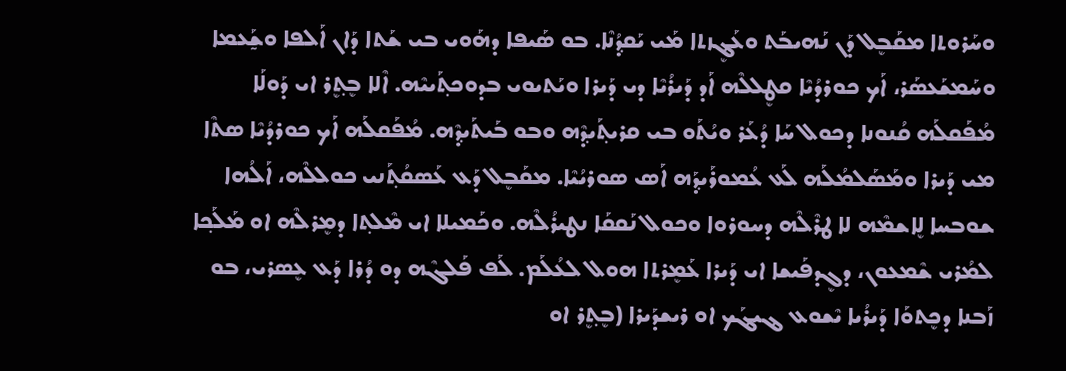ܘܚܰܪܘܬܐ ܡܩܰܒܷܠ ܕܰܢ ܢܰܗܝܒܰܬ ܘܥܰܔܷܙܬܐ ܡܰܝ ܝܰܩܕ݂ܳܢܶܐ. ܒܘ ܣܰܝܦܐ ܕܗܰܘܝ ܒܝ ܫܰܬܐ ܕܰܐܢ ܐܰܠܦܐ ܘܫ̰ܰܥܡܐ ܘܚܰܡܫܰܥܣܰܪ، ܐܰܟ ܟܘܪܕܳܝܶܐ ܩܛܷܠܠܶܗ ܐܰܕ ܕܰܝܪܳܝܶܐ ܕܝ ܕܰܝܪܐ ܘܝܰܬܝܘܝ ܒܕܘܟܬ݂ܰܝܝܶܗ. ܐܶܠܐ ܒܷܬ݂ܷܪ ܐܝ ܕܰܘܠܰܐ ܡܳܦܰܩܠܰܗ ܩܳܢܘܢܐ ܕܟܘܠ ܚܰܐ ܕܳܥܰܪ ܘܝܳܬܰܘ ܒܝ ܩܪܝܬ݂ܰܝܕ݂ܶܗ ܘܒܘ ܒܰܝܬܰܝܕ݂ܶܗ. ܡܳܦܰܩܠܰܗ ܐܰܟ ܟܘܪܕܳܝܶܐ ܣܬܶܐ ܡܝ ܕܰܝܪܐ ܘܡܰܣܰܠܡܳܠܰܗ ܠܰܥ ܥܳܡܘܪܰܝܕ݂ܰܗ ܐܰܣ ܣܘܪܝܳܝܶܐ. ܡܩܰܒܷܠ ܕܰܥ ܥܰܣܩܳܬ݂ܰܢܝ ܟܘܠܠܶܗ، ܐܰܠܳܗܐ ܫܘܒܚܐ ܠܷܐܫܡܶܗ ܠܐ ܛܪܶܠܶܗ ܕܚܘܪܘܐ ܘܟܘܠ ܢܰܩܩܰܐ ܢܛܝܪܳܠܶܗ. ܘܟܰܡܝܠܐ ܐܝ ܡܶܠܬ݂ܐ ܕܡܷܪܠܶܗ ܐܘ ܡܰܠܰܟ݂ܐ ܠܡܳܪܝ ܫܶܡܥܘܢ، ܕܓܷܕܦܰܝܫܐ ܐܝ ܕܰܝܪܐ ܥܰܡܷܪܬܐ ܗܘܠ ܠܥܳܠܰܡ. ܠܰܦ ܦܰܠܓܶܗ ܕܘ ܕܳܪܐ ܕܰܥ ܥܷܣܪܝ، ܒܘ ܙܰܒܢܐ ܕܟܷܬܘܰܐ ܕܰܝܪܳܝܐ ܝܶܫܘܥ ܔܝܔܰܟ ܐܘ ܪܝܫܕܰܝܪܐ (ܒܷܬ݂ܷܪ ܐܘ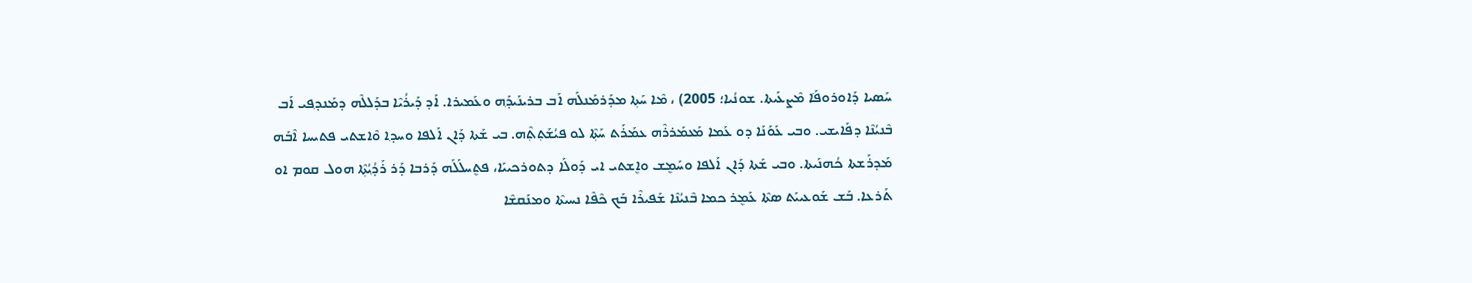ܚܰܣܝܐ ܕܰܐܘܪܘܦ݁ܰܐ ܡܶܨܥܰܝܬܐ. ܫܘܢܳܝܐ؛ 2005) ، ܡܶܐ ܚܰܬ݂ܐ ܡܕܰܪܡܰܢܠܰܗ ܐܰܒ ܒܪܝܢܰܝܕ݂ܰܗ ܘܥܰܡܝܪܐ. ܐܰܕ ܕܰܝܪܳܝܶܐ ܒܕܰܠܠܶܗ ܕܡܰܢܕ݂ܦܝ ܐܰܒ ܒܶܢܝܳܢܶܐ ܕܦܰܐܝܫܝ. ܘܒܝ ܥܰܘܰܢܰܐ ܕܘ ܥܰܡܐ ܡܰܥܡܰܪܪܶܗ ܥܡܰܪܰܬ ܚܰܬ݂ܶܐ ܠܘ ܦܝܳܫܰܬ݂ܬ݂ܶܗ. ܒܝ ܫܰܬܐ ܕܰܐܢ ܐܰܠܦܐ ܘܚܕ݂ܐ ܘܶܐܫܬܝ ܦܬܝܚܐ ܐܶܒܰܗ ܡܰܕܪܰܫܬܐ ܟܳܗܢܰܝܬܐ. ܘܒܝ ܫܰܬܐ ܕܰܐܢ ܐܰܠܦܐ ܘܚܰܡܷܫ ܘܐܷܫܬܝ ܐܝ ܕܰܘܠܰܐ ܕܬܘܪܟܝܝܰܐ، ܦܬܷܚܠܰܠܰܗ ܕܰܪܒܐ ܕܰܪ ܪܰܕ݂ܳܝܳܬ݂ܶܐ ܗܘܠ ܩܘܡ ܐܘ ܬܰܪܥܐ. ܒܰܫ ܫܰܘܥܝܝܰܬ ܣܬܶܐ ܥܰܡܷܪ ܟܡܐ ܒܶܢܝܳܢܶܐ ܫܰܦܝܪܶܐ ܒܰܟ ܟܶܦܶܐ ܢܚܝܬܶܐ ܘܡܢܰܩܫܶܐ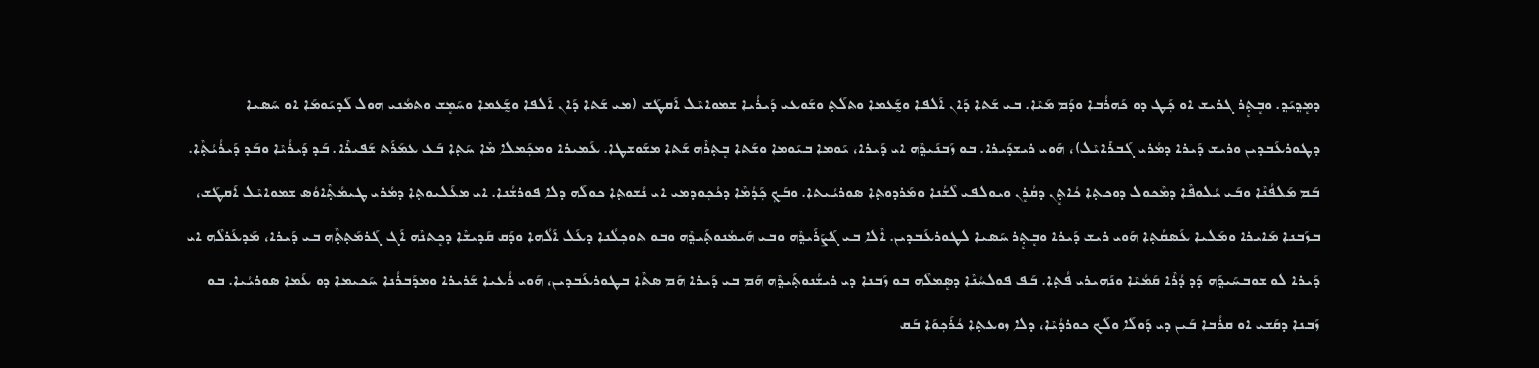ܕܡܷܕ݂ܝܰܕ݂. ܘܒܷܬ݂ܷܪ ܓܪܝܫ ܐܘ ܟ݂ܰܛ ܕܘ ܟܰܗܪܳܒܐ ܘܕܰܡ ܡܰܝܶܐ. ܒܝ ܫܰܬܐ ܕܰܐܢ ܐܰܠܦܐ ܘܫ̰ܰܥܡܐ ܘܬܠܰܬ݂ ܘܫܰܘܥܝ ܕܰܝܪܳܝܐ ܫܡܘܐܝܶܠ ܐܰܩܛܰܫ (ܡܝ ܫܰܬܐ ܕܰܐܢ ܐܰܠܦܐ ܘܫ̰ܰܥܡܐ ܘܚܰܡܷܫ ܘܬܡܳܢܝ ܗܘܠ ܠܰܕܝܰܘܡܰܐ ܐܘ ܚܰܣܝܐ ܕܛܘܪܥܰܒܕܝܢ ܘܪܝܫ ܕܰܝܪܐ ܕܡܳܪܝ ܓܰܒܪܺܐܝܶܠ)، ܗܰܘܝ ܪܝܫܕܰܝܪܐ. ܒܘ ܙܰܒܢܰܝܕ݂ܶܗ ܐܝ ܕܰܝܪܐ، ܝܰܘܡܐ ܒܝܰܘܡܐ ܘܫܰܬܐ ܒܷܬ݂ܪܶܗ ܫܰܬܐ ܡܫܰܘܫܛܐ. ܥܰܡܝܪܐ ܘܡܟ݂ܰܡܠܐ ܡܶܐ ܚܰܬ݂ܐ ܒܰܥ ܥܡܰܪܰܬ ܫܰܦܝܪܶܐ. ܒܰܕ ܕܰܝܪܳܝܶܐ ܘܒܰܕ ܕܰܝܪܳܝܳܬ݂ܶܐ. ܒܰܡ ܡܰܠܦܳܢܶܐ ܘܒܰܝ ܝܳܠܘܦܶܐ ܕܡܶܟܘܠ ܕܘܟܬ݂ܐ ܟܳܐܬ݂ܷܢ ܕܩܳܪܷܢ ܘܝܘܠܦܝ ܠܶܫܳܢܐ ܘܡܰܪܕܘܬ݂ܐ ܣܘܪܝܳܝܬܐ. ܘܒܰܟ݂ ܟ݂ܰܕܳܡܶܐ ܕܟܳܟ݂ܘܕܡܝ ܐܝ ܢܳܫܘܬ݂ܐ ܟܘܠܰܗ ܕܠܐ ܦܘܪܫܳܢܐ. ܐܝ ܡܥܰܠܝܘܬ݂ܐ ܕܡܳܪܝ ܛܝܡܳܬ݂ܶܐܘܳܣ ܫܡܘܐܝܶܠ ܐܰܩܛܰܫ، ܒܙܰܒܢܐ ܡܰܐܝܪܐ ܘܡܰܠܝܐ ܥܰܣܩܳܬ݂ܐ ܗܰܘܝ ܪܝܫ ܕܰܝܪܐ ܘܒܷܬ݂ܷܪ ܚܰܣܝܐ ܠܛܘܪܥܰܒܕܝܢ. ܐܶܠܐ ܒܝ ܔܰܨܰܪܰܝܕ݂ܶܗ ܘܒܝ ܗܰܝܡܳܢܘܬ݂ܰܝܕ݂ܶܗ ܘܒܘ ܬܘܟ݂ܠܳܢܐ ܕܥܰܠ ܐܰܠܳܗܐ ܘܕܰܩ ܩܰܕܝܫܶܐ ܕܟܷܬܢܶܗ ܐܰܓ ܓܰܪܡܰܬ݂ܬ݂ܶܗ ܒܝ ܕܰܝܪܐ، ܡܰܕܥܰܪܠܶܗ ܐܝ ܕܰܝܪܐ ܠܘ ܫܘܒܚܰܝܕ݂ܰܗ ܕܰܕ ܕܳܪܶܐ ܩܰܡܳܝܶܐ ܘܢܰܗܝܪܝ ܦܳܬ݂ܐ. ܒܰܦ ܦܘܠܚܳܢܶܐ ܕܣܷܡܠܶܗ ܒܘ ܙܰܒܢܐ ܕܝ ܪܝܫܳܢܘܬ݂ܰܝܕ݂ܶܗ ܗܰܡ ܒܝ ܕܰܝܪܐ ܗܰܡ ܣܬܶܐ ܒܛܘܪܥܰܒܕܝܢ، ܗܰܘܝ ܪܳܥܝܐ ܫܰܪܝܪܐ ܘܡܕܰܒܪܳܢܐ ܚܰܟܝܡܐ ܕܘ ܥܰܡܐ ܣܘܪܝܳܝܐ. ܒܘ ܙܰܒܢܐ ܕܩܰܫܝ ܐܘ ܩܪܳܒܐ ܒܰܝܢ ܕܝ ܕܰܘܠܰܐ ܘܠܰܟ ܟܘܪܕܳܝܶܐ، ܕܠܐ ܙܘܥܬ݂ܐ ܟܳܪܰܟ݂ܘܰܐ ܒܰܩ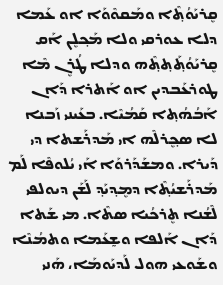ܩܷܪܝܰܘܳܬ݂ܶܐ ܘܡܰܩܘܶܘܰܐ ܐܘ ܥܰܡܐ ܕܠܐ ܥܘܪܩܝ ܘܠܐ ܡܰܟ݂ܠܷܢ ܐܰܩ ܩܷܪܝܰܘܳܬ݂ܰܬ݂ܬ݂ܶܗ ܘܕܠܐ ܛܳܪܷܢ ܡܶܐ ܛܘܪܥܰܒܕܝܢ ܐܘ ܐܰܬܪܐ ܕܰܐܢ ܐܰܒܳܗܳܬ݂ܐ ܩܰܡܳܝܶܐ. ܒܥܰܝܢܝ ܙܰܒܢܐ ܠܐ ܣܟܷ݂ܪܠܶܗ ܐܝ ܡܰܕܪܰܫܬܐ ܕܝ ܕܰܝܪܐ. ܘܡܫܰܕܰܪܘܰܐ ܐܰܝ ܝܳܠܘܦܶܐ ܠܰܡ ܡܰܕܪܰܫܝܳܬ݂ܶܐ ܕܡܷܕ݂ܝܰܕ݂ ܠܰܫܰܢ ܕܝܘܠܦܝ ܠܶܫܳܢܐ ܬܷܪܟܳܝܐ ܣܬܶܐ. ܡܝ ܫܰܬܐ ܕܰܐܢ ܐܰܠܦܐ ܘܫ̰ܥܰܡܐ ܘܬܡܳܢܶܐ ܘܫܰܘܥܝ ܗܘܠ ܠܰܕܝܰܘܡܰܐ، ܗܰܢܝ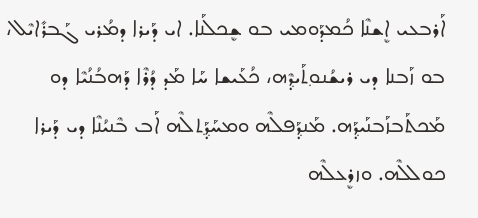ܐܰܪܒܥܝ ܐܷܫܢܶܐ ܟܳܡܕܰܘܡܝ ܒܘ ܫܷܟܠܰܢܐ. ܐܝ ܕܰܝܪܐ ܕܡܳܪܝ ܓܰܒܪܺܐܝܶܠ، ܒܘ ܙܰܒܢܐ ܕܝ ܪܝܫܳܢܘܬ݂ܰܝܕ݂ܶܗ، ܟܳܥܰܝܫܐ ܚܰܐ ܡܰܕ ܕܳܪܶܐ ܕܰܗܒܳܢܳܝܶܐ ܕܘ ܡܰܟܬܰܒܙܰܒܢܰܝܕ݂ܰܗ. ܡܰܢܕ݂ܰܦܠܶܗ ܘܡܚܰܕ݂ܰܬ݂ܠܶܗ ܐܰܒ ܒܶܢܝܳܢܶܐ ܕܝ ܕܰܝܪܐ ܟܘܠܠܶܗ. ܘܙܪܷܥܠܶܗ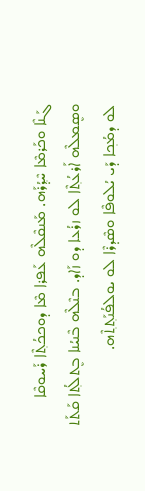ܓܰܢܶܐ ܘܟܰܪܡܶܐ ܚܶܕ݂ܳܪܰܗ. ܡܰܢܩܶܠܶܗ ܥܰܦܪܐ ܡܶܐ ܕܘܟܟܳܬ݂ܶܐ ܪܰܚܘܩܶܐ ܘܣܷܡܠܶܗ ܐܰܪܥܳܬ݂ܶܐ ܠܘ ܙܪܳܥܐ ܕܘ ܙܰܐܕ. ܒܢܶܠܶܗ ܒܶܢܝܳܢܐ ܒܷܬܠܳܬ݂ܐ ܩܰܬܰܬ ܠܘ ܕܡܳܟ݂ܐ ܕܰܝ ܝܳܠܘܦܶܐ ܘܣܶܕܪܶܐ ܠܘ ܝܘܠܦܳܢܰܬ݂ܬ݂ܶܗ.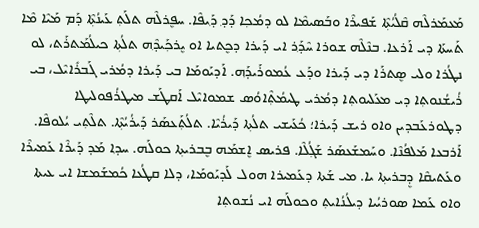ܡܰܥܡܰܪܠܶܗ ܩܶܠܳܝܳܬ݂ܶܐ ܫܰܦܝܪܶܐ ܘܒܰܣܝܡܶܐ ܠܘ ܕܡܳܟ݂ܐ ܕܰܕ݂ ܕ݂ܰܝܦܶܐ. ܚܦܷܪܠܶܗ ܬܠܰܬ݂ ܥܰܝܢܳܬ݂ܶܐ ܕܰܡ ܡܰܝܶܐ ܡܶܐ ܬܰܚܬܰܐ ܕܝ ܐܰܪܥܐ. ܒܢܶܠܶܗ ܫܘܪܐ ܚܶܕ݂ܰܪ ܐܝ ܕܰܝܪܐ ܕܟܷܬܝܐ ܐܘ ܝܷܪܟ݂ܰܝܕ݂ܶܗ ܬܠܳܬ݂ܐ ܟܝܠܳܡܰܬܪܰܬ، ܠܘ ܢܛܳܪܐ ܘܠܝ ܣܷܬܪܰܐ ܕܝ ܕܰܝܪܐ ܘܕܰܥ ܥܳܡܘܪܰܝܕ݂ܰܗ. ܐܰܕܝܰܘܡܰܐ ܒܝ ܕܰܝܪܐ ܕܡܳܪܝ ܓܰܒܪܺܐܝܶܠ، ܒܝ ܪܳܝܫܳܢܘܬ݂ܐ ܕܝ ܡܥܰܠܝܘܬ݂ܐ ܕܡܳܪܝ ܛܝܡܳܬ݂ܶܐܘܳܣ ܫܡܘܐܝܶܠ ܐܰܩܛܰܫ ܡܝܛܪܳܦܘܠܝܛܐ ܕܛܘܪܥܰܒܕܝܢ ܘܐܘ ܪܝܫ ܕܰܝܪܐ؛ ܟܳܥܰܝܫܝ ܬܠܳܬ݂ܐ ܕܰܝܪܳܝܶܐ. ܬܠܳܬ݂ܰܥܣܰܪ ܕܰܝܪܳܝܳܬ݂ܶܐ. ܬܠܶܬ݂ܝ ܝܳܠܘܦܶܐ. ܐܰܪܒܥܐ ܡܰܠܦܳܢܶܐ. ܘܚܰܡܫܰܥܣܰܪ ܫܰܓ݂ܳܠܶܐ. ܦܪܝܣ ܐܷܫܡܰܗ ܒܷܒܪܝܬ݂ܐ ܟܘܠܰܗ. ܚܕ݂ܐ ܡܰܕ ܕܰܝܪܶܐ ܥܰܡܝܪܶܐ ܘܥܰܬܝܩܶܐ ܕܷܒܪܝܬ݂ܐ ܝܐ. ܡܝ ܫܰܬܐ ܕܥܰܡܝܪܐ ܗܘܠ ܠܰܕܝܰܘܡܰܐ، ܕܠܐ ܩܛܳܥܐ ܟܳܡܫܰܡܫܐ ܐܝ ܥܝܬܐ ܘܐܘ ܥܰܡܐ ܣܘܪܝܳܝܐ ܕܝܠܳܢܳܐܝܬ݂ ܘܟܘܠܰܗ ܐܝ ܢܳܫܘܬ݂ܐ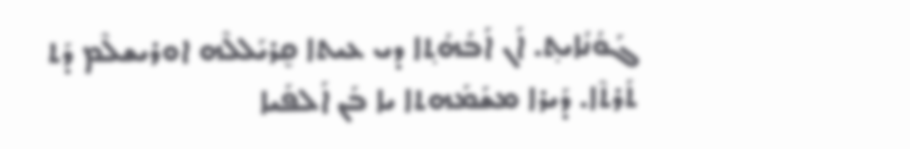ܓܰܘܳܢܳܐܝܬ݂. ܐܰܢ ܐܰܒܳܗܳܬ݂ܐ ܕܝ ܥܝܬܐ ܩܷܪܝܰܠܠܶܗ ܐܘܪܝܫܠܶܡ ܕܰܬ ܬܰܪܬܶܐ. ܕܰܝܪܐ ܡܫܰܡܰܗܬܐ ܝܐ ܒܰܢ ܐܰܠܦܰܝܐ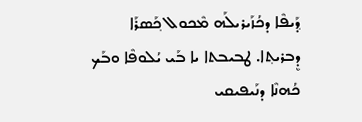ܕ݂ܰܝܦܶܐ ܕܟܳܙܰܝܪܝܠܰܗ ܡܶܟܘܠ ܟ݂ܰܣܪܰܐ ܕܷܒܪܝܬ݂ܐ. ܛܒܝܒܬܐ ܝܐ ܒܰܝ ܝܳܠܘܦܶܐ ܘܒܰܟ ܟܳܗܢܶܐ ܕܢܰܝܦܝܩܝ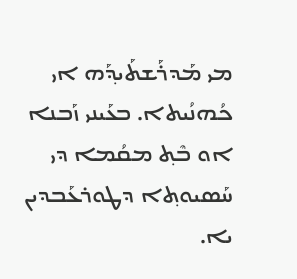ܡܝ ܡܰܕܪܰܫܬܰܝܕ݂ܰܗ ܐܝ ܟܳܗܢܳܝܬܐ. ܒܥܰܝܢܝ ܙܰܒܢܐ ܐܘ ܒܶܬ݂ ܡܩܳܡܐ ܕܝ ܚܰܣܝܘܬ݂ܐ ܕܛܘܪܥܰܒܕܝܢ ܝܐ.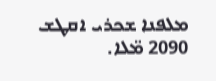ܡܠܦܢܐ ܫܟܪܝ ܐܩܛܫ 2090 ܡ̈ܠܐ.